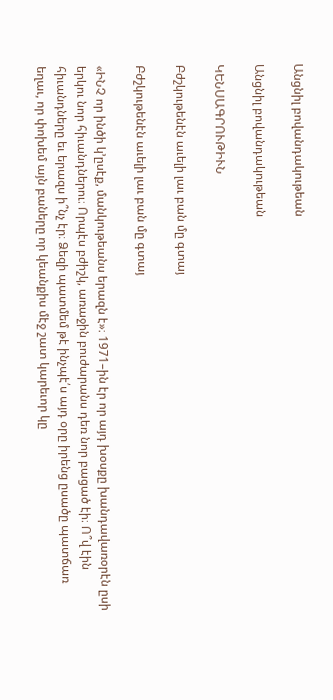Անցնիլ բովանդակութեան

Անցնիլ բովանդակութեան

ԿԵՆՍԱԳՐՈՒԹԻՒՆ

Բժշկութենէն աւելի լաւ բան մը գտայ

Բժշկութենէն աւելի լաւ բան մը գտայ

«ԻՆՉ որ ինծի կ’ըսէք, մանկութեանս երազն է»։ 1971–ին էր որ այդ խօսքը խանդավառօրէն ըսի երկու նոր հիւանդներու։ Որպէս բժիշկ, առաջին բուժարանս դեռ նոր բացած էի։ Ո՞վ էին հիւանդները եւ երազս ի՞նչ էր։ Ձեզի պատմեմ թէ ինչպէ՛ս այդ օրը իրենց ըսածը պատճառ եղաւ, որ փոխեմ այն բաները որ կեանքիս մէջ շատ կարեւոր կը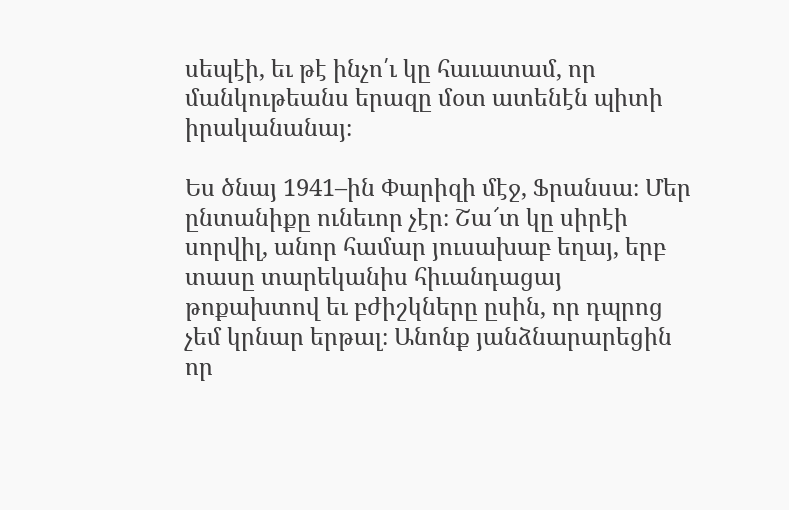սեպէի, եւ թէ ինչո՛ւ կը հաւատամ, որ մանկութեանս երազը մօտ ատենէն պիտի իրականանայ։

Ես ծնայ 1941–ին Փարիզի մէջ, Ֆրանսա։ Մեր ընտանիքը ունեւոր չէր։ Շա՜տ կը սիրէի սորվիլ, անոր համար յուսախաբ եղայ, երբ տասը տարեկանիս հիւանդացայ թոքախտով եւ բժիշկները ըսին, որ դպրոց չեմ կրնար երթալ։ Անոնք յանձնարարեցին որ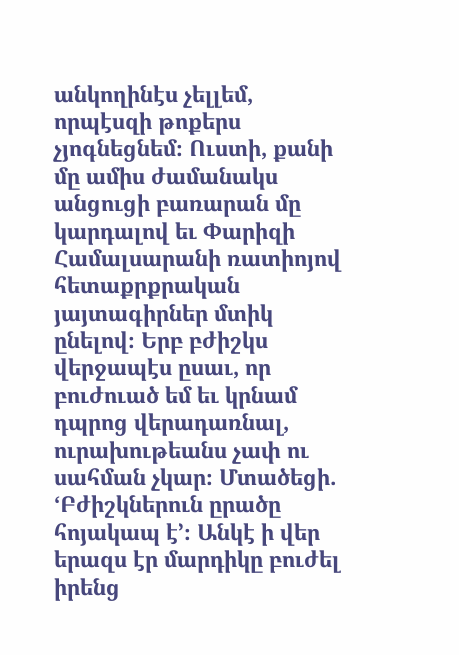անկողինէս չելլեմ, որպէսզի թոքերս չյոգնեցնեմ։ Ուստի, քանի մը ամիս ժամանակս անցուցի բառարան մը կարդալով եւ Փարիզի Համալսարանի ռատիոյով հետաքրքրական յայտագիրներ մտիկ ընելով։ Երբ բժիշկս վերջապէս ըսաւ, որ բուժուած եմ եւ կրնամ դպրոց վերադառնալ, ուրախութեանս չափ ու սահման չկար։ Մտածեցի. ‘Բժիշկներուն ըրածը հոյակապ է’։ Անկէ ի վեր երազս էր մարդիկը բուժել իրենց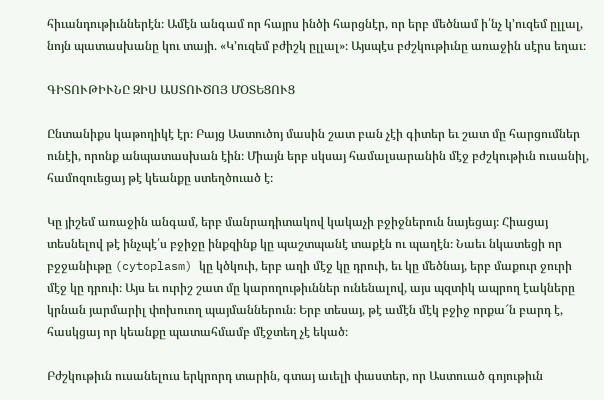հիւանդութիւններէն։ Ամէն անգամ որ հայրս ինծի հարցնէր, որ երբ մեծնամ ի՛նչ կ’ուզեմ ըլլալ, նոյն պատասխանը կու տայի. «Կ’ուզեմ բժիշկ ըլլալ»։ Այսպէս բժշկութիւնը առաջին սէրս եղաւ։

ԳԻՏՈՒԹԻՒՆԸ ԶԻՍ ԱՍՏՈՒԾՈՅ ՄՕՏԵՑՈՒՑ

Ընտանիքս կաթողիկէ էր։ Բայց Աստուծոյ մասին շատ բան չէի գիտեր եւ շատ մը հարցումներ ունէի, որոնք անպատասխան էին։ Միայն երբ սկսայ համալսարանին մէջ բժշկութիւն ուսանիլ, համոզուեցայ թէ կեանքը ստեղծուած է։

Կը յիշեմ առաջին անգամ, երբ մանրադիտակով կակաչի բջիջներուն նայեցայ։ Հիացայ տեսնելով թէ ինչպէ՛ս բջիջը ինքզինք կը պաշտպանէ տաքէն ու պաղէն։ Նաեւ նկատեցի որ բջջանիւթը (cytoplasm) կը կծկուի, երբ աղի մէջ կը դրուի, եւ կը մեծնայ, երբ մաքուր ջուրի մէջ կը դրուի։ Այս եւ ուրիշ շատ մը կարողութիւններ ունենալով, այս պզտիկ ապրող էակները կրնան յարմարիլ փոխուող պայմաններուն։ Երբ տեսայ, թէ ամէն մէկ բջիջ որքա՜ն բարդ է, հասկցայ որ կեանքը պատահմամբ մէջտեղ չէ եկած։

Բժշկութիւն ուսանելուս երկրորդ տարին, գտայ աւելի փաստեր, որ Աստուած գոյութիւն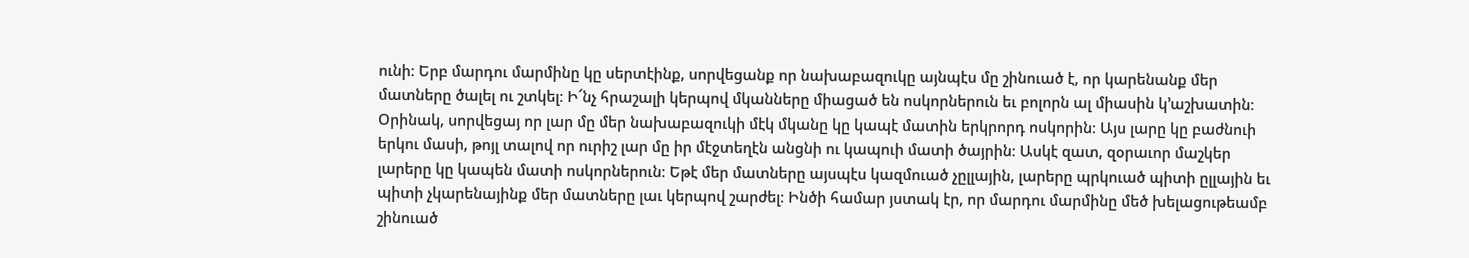ունի։ Երբ մարդու մարմինը կը սերտէինք, սորվեցանք որ նախաբազուկը այնպէս մը շինուած է, որ կարենանք մեր մատները ծալել ու շտկել։ Ի՜նչ հրաշալի կերպով մկանները միացած են ոսկորներուն եւ բոլորն ալ միասին կ’աշխատին։ Օրինակ, սորվեցայ որ լար մը մեր նախաբազուկի մէկ մկանը կը կապէ մատին երկրորդ ոսկորին։ Այս լարը կը բաժնուի երկու մասի, թոյլ տալով որ ուրիշ լար մը իր մէջտեղէն անցնի ու կապուի մատի ծայրին։ Ասկէ զատ, զօրաւոր մաշկեր լարերը կը կապեն մատի ոսկորներուն։ Եթէ մեր մատները այսպէս կազմուած չըլլային, լարերը պրկուած պիտի ըլլային եւ պիտի չկարենայինք մեր մատները լաւ կերպով շարժել։ Ինծի համար յստակ էր, որ մարդու մարմինը մեծ խելացութեամբ շինուած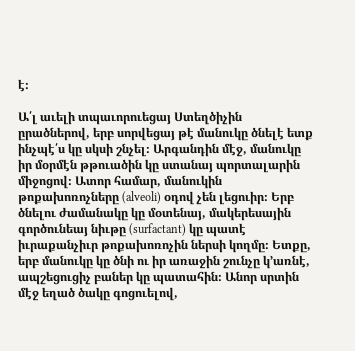է։

Ա՛լ աւելի տպաւորուեցայ Ստեղծիչին ըրածներով, երբ սորվեցայ թէ մանուկը ծնելէ ետք ինչպէ՛ս կը սկսի շնչել։ Արգանդին մէջ, մանուկը իր մօրմէն թթուածին կը ստանայ պորտալարին միջոցով։ Ատոր համար, մանուկին թոքախոռոչները (alveoli) օդով չեն լեցուիր։ Երբ ծնելու ժամանակը կը մօտենայ, մակերեսային գործունեայ նիւթը (surfactant) կը պատէ իւրաքանչիւր թոքախոռոչին ներսի կողմը։ Ետքը, երբ մանուկը կը ծնի ու իր առաջին շունչը կ’առնէ, ապշեցուցիչ բաներ կը պատահին։ Անոր սրտին մէջ եղած ծակը գոցուելով,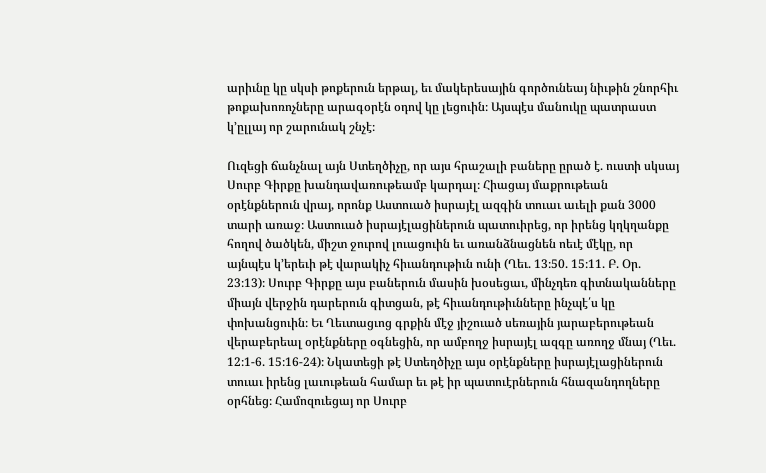արիւնը կը սկսի թոքերուն երթալ, եւ մակերեսային գործունեայ նիւթին շնորհիւ թոքախոռոչները արագօրէն օդով կը լեցուին։ Այսպէս մանուկը պատրաստ կ’ըլլայ որ շարունակ շնչէ։

Ուզեցի ճանչնալ այն Ստեղծիչը, որ այս հրաշալի բաները ըրած է. ուստի սկսայ Սուրբ Գիրքը խանդավառութեամբ կարդալ։ Հիացայ մաքրութեան օրէնքներուն վրայ, որոնք Աստուած իսրայէլ ազգին տուաւ աւելի քան 3000 տարի առաջ։ Աստուած իսրայէլացիներուն պատուիրեց, որ իրենց կղկղանքը հողով ծածկեն, միշտ ջուրով լուացուին եւ առանձնացնեն ոեւէ մէկը, որ այնպէս կ’երեւի թէ վարակիչ հիւանդութիւն ունի (Ղեւ. 13։50. 15։11. Բ. Օր. 23։13)։ Սուրբ Գիրքը այս բաներուն մասին խօսեցաւ, մինչդեռ գիտնականները միայն վերջին դարերուն գիտցան, թէ հիւանդութիւնները ինչպէ՛ս կը փոխանցուին։ Եւ Ղեւտացւոց գրքին մէջ յիշուած սեռային յարաբերութեան վերաբերեալ օրէնքները օգնեցին, որ ամբողջ իսրայէլ ազգը առողջ մնայ (Ղեւ. 12։1-6. 15։16-24)։ Նկատեցի թէ Ստեղծիչը այս օրէնքները իսրայէլացիներուն տուաւ իրենց լաւութեան համար եւ թէ իր պատուէրներուն հնազանդողները օրհնեց։ Համոզուեցայ որ Սուրբ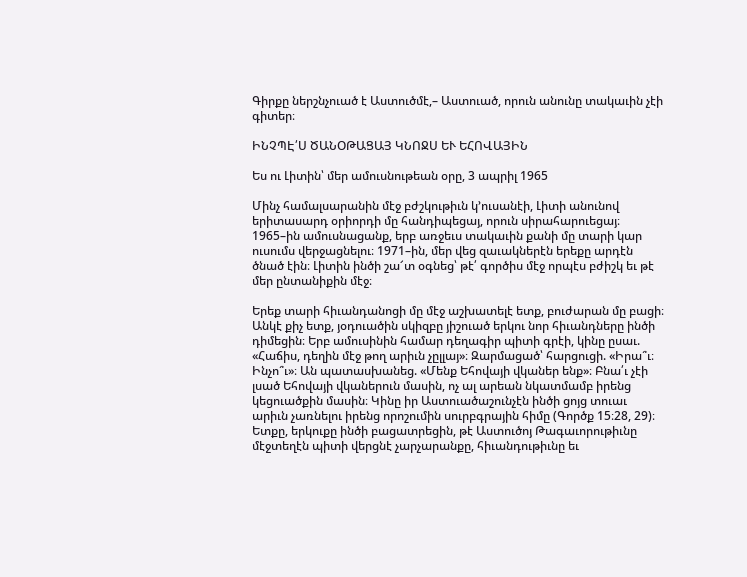Գիրքը ներշնչուած է Աստուծմէ,– Աստուած, որուն անունը տակաւին չէի գիտեր։

ԻՆՉՊԷ՛Ս ԾԱՆՕԹԱՑԱՅ ԿՆՈՋՍ ԵՒ ԵՀՈՎԱՅԻՆ

Ես ու Լիտին՝ մեր ամուսնութեան օրը, 3 ապրիլ 1965

Մինչ համալսարանին մէջ բժշկութիւն կ’ուսանէի, Լիտի անունով երիտասարդ օրիորդի մը հանդիպեցայ, որուն սիրահարուեցայ։ 1965–ին ամուսնացանք, երբ առջեւս տակաւին քանի մը տարի կար ուսումս վերջացնելու։ 1971–ին, մեր վեց զաւակներէն երեքը արդէն ծնած էին։ Լիտին ինծի շա՜տ օգնեց՝ թէ՛ գործիս մէջ որպէս բժիշկ եւ թէ մեր ընտանիքին մէջ։

Երեք տարի հիւանդանոցի մը մէջ աշխատելէ ետք, բուժարան մը բացի։ Անկէ քիչ ետք, յօդուածին սկիզբը յիշուած երկու նոր հիւանդները ինծի դիմեցին։ Երբ ամուսինին համար դեղագիր պիտի գրէի, կինը ըսաւ. «Հաճիս, դեղին մէջ թող արիւն չըլլայ»։ Զարմացած՝ հարցուցի. «Իրա՞ւ։ Ինչո՞ւ»։ Ան պատասխանեց. «Մենք Եհովայի վկաներ ենք»։ Բնա՛ւ չէի լսած Եհովայի վկաներուն մասին, ոչ ալ արեան նկատմամբ իրենց կեցուածքին մասին։ Կինը իր Աստուածաշունչէն ինծի ցոյց տուաւ արիւն չառնելու իրենց որոշումին սուրբգրային հիմը (Գործք 15։28, 29)։ Ետքը, երկուքը ինծի բացատրեցին, թէ Աստուծոյ Թագաւորութիւնը մէջտեղէն պիտի վերցնէ չարչարանքը, հիւանդութիւնը եւ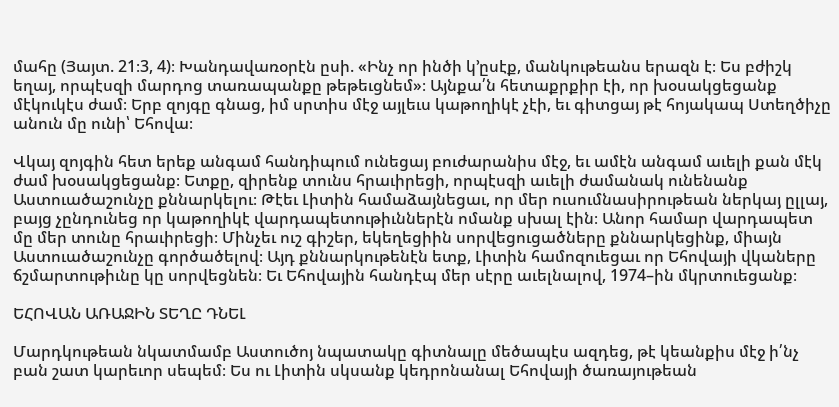մահը (Յայտ. 21։3, 4)։ Խանդավառօրէն ըսի. «Ինչ որ ինծի կ’ըսէք, մանկութեանս երազն է։ Ես բժիշկ եղայ, որպէսզի մարդոց տառապանքը թեթեւցնեմ»։ Այնքա՛ն հետաքրքիր էի, որ խօսակցեցանք մէկուկէս ժամ։ Երբ զոյգը գնաց, իմ սրտիս մէջ այլեւս կաթողիկէ չէի, եւ գիտցայ թէ հոյակապ Ստեղծիչը անուն մը ունի՝ Եհովա։

Վկայ զոյգին հետ երեք անգամ հանդիպում ունեցայ բուժարանիս մէջ, եւ ամէն անգամ աւելի քան մէկ ժամ խօսակցեցանք։ Ետքը, զիրենք տունս հրաւիրեցի, որպէսզի աւելի ժամանակ ունենանք Աստուածաշունչը քննարկելու։ Թէեւ Լիտին համաձայնեցաւ, որ մեր ուսումնասիրութեան ներկայ ըլլայ, բայց չընդունեց որ կաթողիկէ վարդապետութիւններէն ոմանք սխալ էին։ Անոր համար վարդապետ մը մեր տունը հրաւիրեցի։ Մինչեւ ուշ գիշեր, եկեղեցիին սորվեցուցածները քննարկեցինք, միայն Աստուածաշունչը գործածելով։ Այդ քննարկութենէն ետք, Լիտին համոզուեցաւ որ Եհովայի վկաները ճշմարտութիւնը կը սորվեցնեն։ Եւ Եհովային հանդէպ մեր սէրը աւելնալով, 1974–ին մկրտուեցանք։

ԵՀՈՎԱՆ ԱՌԱՋԻՆ ՏԵՂԸ ԴՆԵԼ

Մարդկութեան նկատմամբ Աստուծոյ նպատակը գիտնալը մեծապէս ազդեց, թէ կեանքիս մէջ ի՛նչ բան շատ կարեւոր սեպեմ։ Ես ու Լիտին սկսանք կեդրոնանալ Եհովայի ծառայութեան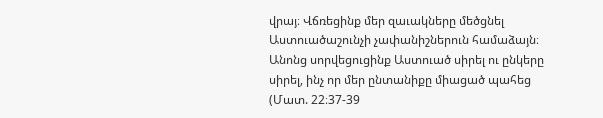վրայ։ Վճռեցինք մեր զաւակները մեծցնել Աստուածաշունչի չափանիշներուն համաձայն։ Անոնց սորվեցուցինք Աստուած սիրել ու ընկերը սիրել, ինչ որ մեր ընտանիքը միացած պահեց (Մատ. 22։37-39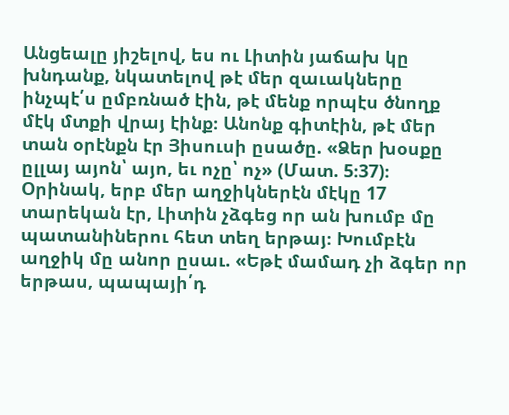Անցեալը յիշելով, ես ու Լիտին յաճախ կը խնդանք, նկատելով թէ մեր զաւակները ինչպէ՛ս ըմբռնած էին, թէ մենք որպէս ծնողք մէկ մտքի վրայ էինք։ Անոնք գիտէին, թէ մեր տան օրէնքն էր Յիսուսի ըսածը. «Ձեր խօսքը ըլլայ այոն՝ այո, եւ ոչը՝ ոչ» (Մատ. 5։37)։ Օրինակ, երբ մեր աղջիկներէն մէկը 17 տարեկան էր, Լիտին չձգեց որ ան խումբ մը պատանիներու հետ տեղ երթայ։ Խումբէն աղջիկ մը անոր ըսաւ. «Եթէ մամադ չի ձգեր որ երթաս, պապայի՛դ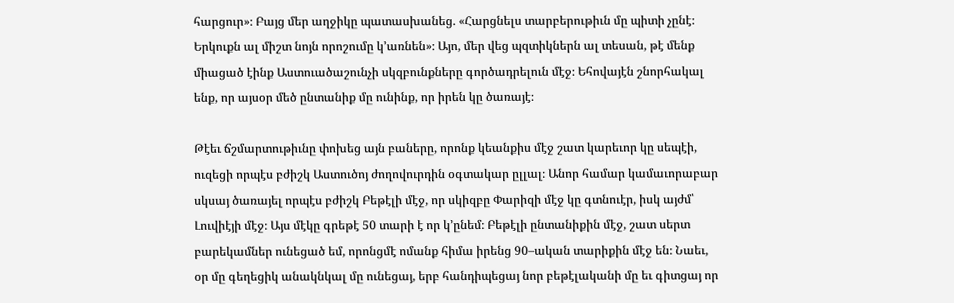հարցուր»։ Բայց մեր աղջիկը պատասխանեց. «Հարցնելս տարբերութիւն մը պիտի չընէ։ Երկուքն ալ միշտ նոյն որոշումը կ’առնեն»։ Այո, մեր վեց պզտիկներն ալ տեսան, թէ մենք միացած էինք Աստուածաշունչի սկզբունքները գործադրելուն մէջ։ Եհովայէն շնորհակալ ենք, որ այսօր մեծ ընտանիք մը ունինք, որ իրեն կը ծառայէ։

Թէեւ ճշմարտութիւնը փոխեց այն բաները, որոնք կեանքիս մէջ շատ կարեւոր կը սեպէի, ուզեցի որպէս բժիշկ Աստուծոյ ժողովուրդին օգտակար ըլլալ։ Անոր համար կամաւորաբար սկսայ ծառայել որպէս բժիշկ Բեթէլի մէջ, որ սկիզբը Փարիզի մէջ կը գտնուէր, իսկ այժմ՝ Լուվիէյի մէջ։ Այս մէկը գրեթէ 50 տարի է որ կ’ընեմ։ Բեթէլի ընտանիքին մէջ, շատ սերտ բարեկամներ ունեցած եմ, որոնցմէ ոմանք հիմա իրենց 90–ական տարիքին մէջ են։ Նաեւ, օր մը գեղեցիկ անակնկալ մը ունեցայ, երբ հանդիպեցայ նոր բեթէլականի մը եւ գիտցայ որ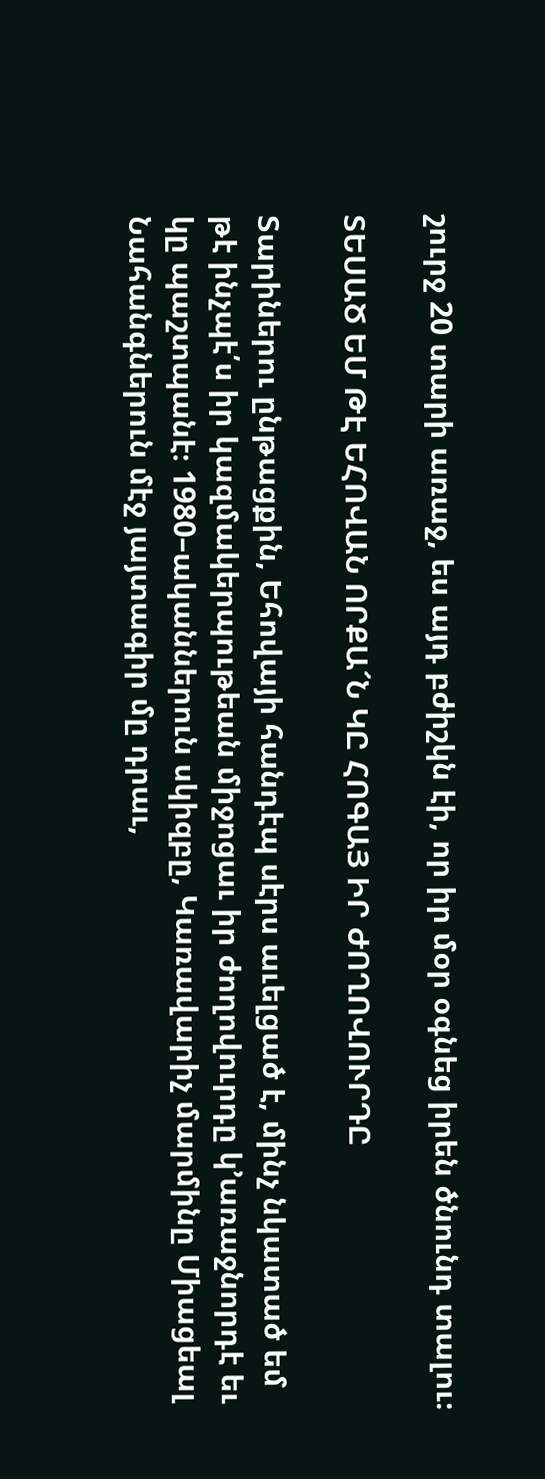շուրջ 20 տարի առաջ, ես այդ բժիշկն էի, որ իր մօր օգնեց իրեն ծնունդ տալու։

ՏԵՍԱԾ ԵՄ ԹԷ ԵՀՈՎԱՆ ՈՐՔԱ՜Ն ԿԸ ՀՈԳԱՅ ԻՐ ԺՈՂՈՎՈՒՐԴԸ

Տարիներու ընթացքին, Եհովայի հանդէպ սէրս աւելցած է, մինչ նկատած եմ թէ ինչպէ՛ս իր կազմակերպութեան միջոցաւ իր ժողովուրդը կ’առաջնորդէ եւ կը պաշտպանէ։ 1980–ականներուն սկիզբը, Կառավարիչ մարմինը Միացեալ Նահանգներուն մէջ յայտագիր մը դրաւ,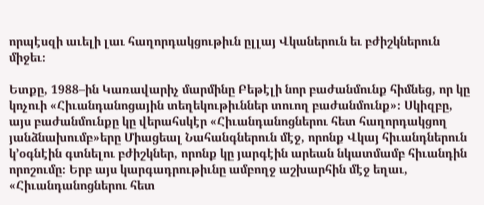որպէսզի աւելի լաւ հաղորդակցութիւն ըլլայ Վկաներուն եւ բժիշկներուն միջեւ։

Ետքը, 1988–ին Կառավարիչ մարմինը Բեթէլի նոր բաժանմունք հիմնեց, որ կը կոչուի «Հիւանդանոցային տեղեկութիւններ տուող բաժանմունք»։ Սկիզբը, այս բաժանմունքը կը վերահսկէր «Հիւանդանոցներու հետ հաղորդակցող յանձնախումբ»երը Միացեալ Նահանգներուն մէջ, որոնք Վկայ հիւանդներուն կ’օգնէին գտնելու բժիշկներ, որոնք կը յարգէին արեան նկատմամբ հիւանդին որոշումը։ Երբ այս կարգադրութիւնը ամբողջ աշխարհին մէջ եղաւ, «Հիւանդանոցներու հետ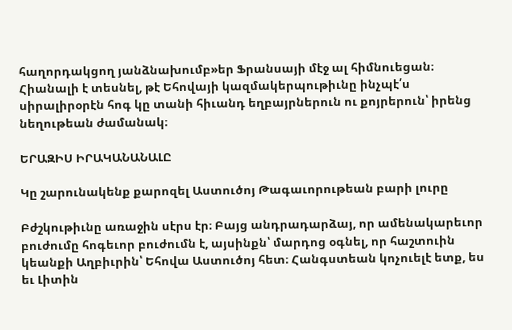հաղորդակցող յանձնախումբ»եր Ֆրանսայի մէջ ալ հիմնուեցան։ Հիանալի է տեսնել, թէ Եհովայի կազմակերպութիւնը ինչպէ՛ս սիրալիրօրէն հոգ կը տանի հիւանդ եղբայրներուն ու քոյրերուն՝ իրենց նեղութեան ժամանակ։

ԵՐԱԶԻՍ ԻՐԱԿԱՆԱՆԱԼԸ

Կը շարունակենք քարոզել Աստուծոյ Թագաւորութեան բարի լուրը

Բժշկութիւնը առաջին սէրս էր։ Բայց անդրադարձայ, որ ամենակարեւոր բուժումը հոգեւոր բուժումն է, այսինքն՝ մարդոց օգնել, որ հաշտուին կեանքի Աղբիւրին՝ Եհովա Աստուծոյ հետ։ Հանգստեան կոչուելէ ետք, ես եւ Լիտին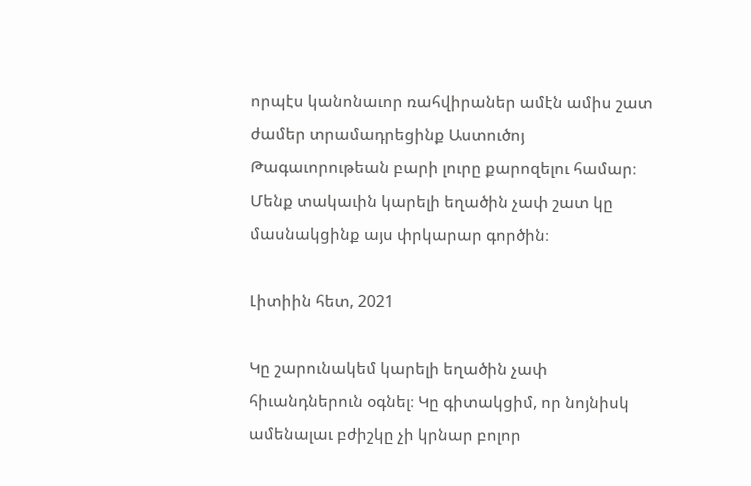որպէս կանոնաւոր ռահվիրաներ ամէն ամիս շատ ժամեր տրամադրեցինք Աստուծոյ Թագաւորութեան բարի լուրը քարոզելու համար։ Մենք տակաւին կարելի եղածին չափ շատ կը մասնակցինք այս փրկարար գործին։

Լիտիին հետ, 2021

Կը շարունակեմ կարելի եղածին չափ հիւանդներուն օգնել։ Կը գիտակցիմ, որ նոյնիսկ ամենալաւ բժիշկը չի կրնար բոլոր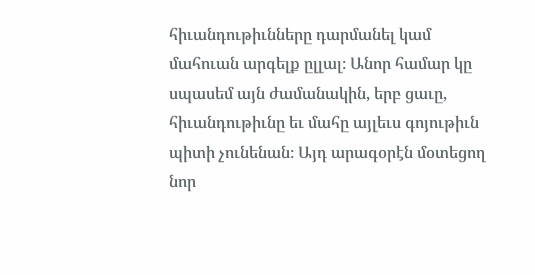հիւանդութիւնները դարմանել կամ մահուան արգելք ըլլալ։ Անոր համար կը սպասեմ այն ժամանակին, երբ ցաւը, հիւանդութիւնը եւ մահը այլեւս գոյութիւն պիտի չունենան։ Այդ արագօրէն մօտեցող նոր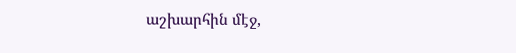աշխարհին մէջ,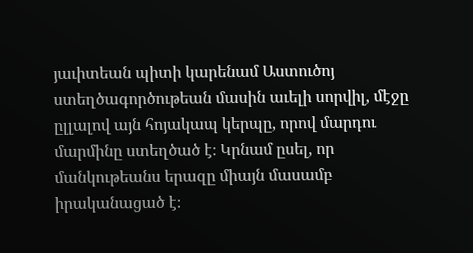յաւիտեան պիտի կարենամ Աստուծոյ ստեղծագործութեան մասին աւելի սորվիլ, մէջը ըլլալով այն հոյակապ կերպը, որով մարդու մարմինը ստեղծած է։ Կրնամ ըսել, որ մանկութեանս երազը միայն մասամբ իրականացած է։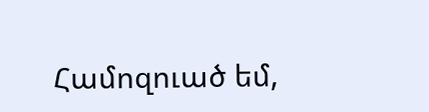Համոզուած եմ,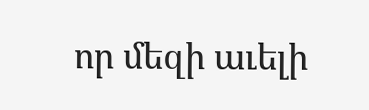որ մեզի աւելի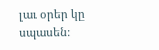լաւ օրեր կը սպասեն։